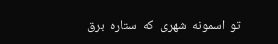تو  اسمونه  شهری  که  ستاره  برق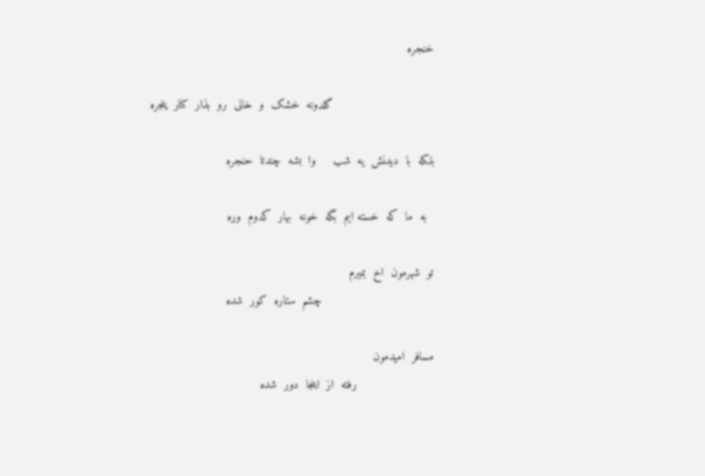خنجره

                             گلدونه  خشک  و  خالی  رو  بذار  کنار  پنجره

بلکه  با  دیدنش  یه  شب     وا  بشه  چندتا  حنجره

  به  ما  که  خسته ایم  بگه  خونه  بهار  کدوم  وره

تو  شهرمون  اخ  بمیرم
                                چشم  ستاره  کور  شده

مسافر  امیدمون
                      رفته  از  اینجا  دور  شده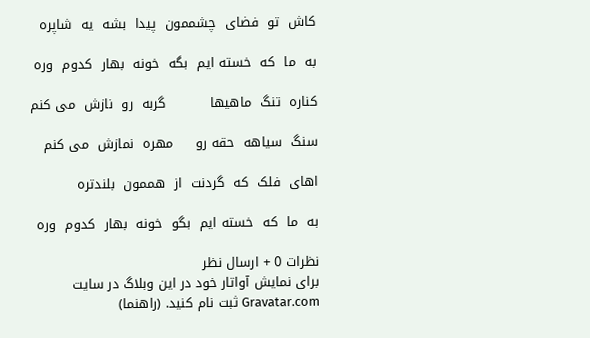کاش  تو  فضای  چشممون  پیدا  بشه  یه  شاپره

به  ما  که  خسته ایم  بگه  خونه  بهار  کدوم  وره

کناره  تنگ  ماهیها          گربه  رو  نازش  می کنم

سنگ  سیاهه  حقه رو     مهره  نمازش  می کنم

اهای  فلک  که  گردنت  از  هممون  بلندتره

به  ما  که  خسته ایم  بگو  خونه  بهار  کدوم  وره

نظرات 0 + ارسال نظر
برای نمایش آواتار خود در این وبلاگ در سایت Gravatar.com ثبت نام کنید. (راهنما)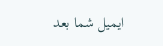ایمیل شما بعد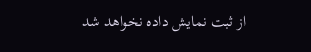از ثبت نمایش داده نخواهد شد